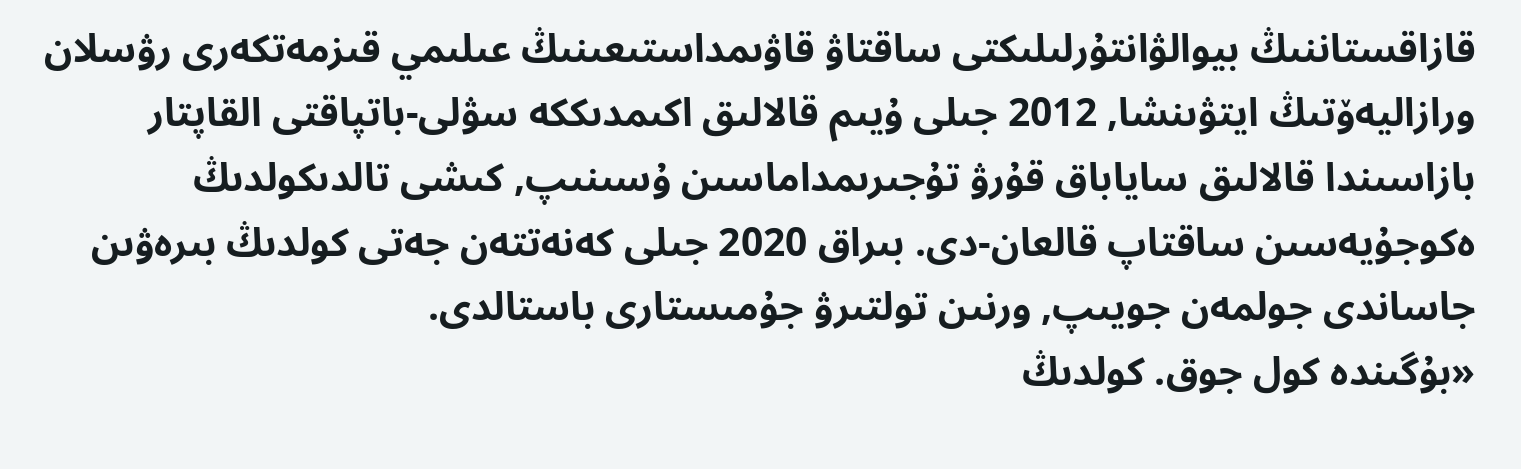قازاقستاننىڭ بيوالۋانتۇرلىلىكتى ساقتاۋ قاۋىمداستىعىنىڭ عىلىمي قىزمەتكەرى رۋسلان ورازاليەۆتىڭ ايتۋىنشا, 2012 جىلى ۇيىم قالالىق اكىمدىككە سۋلى-باتپاقتى القاپتار بازاسىندا قالالىق ساياباق قۇرۋ تۇجىرىمداماسىن ۇسىنىپ, كىشى تالدىكولدىڭ ەكوجۇيەسىن ساقتاپ قالعان-دى. بىراق 2020 جىلى كەنەتتەن جەتى كولدىڭ بىرەۋىن جاساندى جولمەن جويىپ, ورنىن تولتىرۋ جۇمىستارى باستالدى.
«بۇگىندە كول جوق. كولدىڭ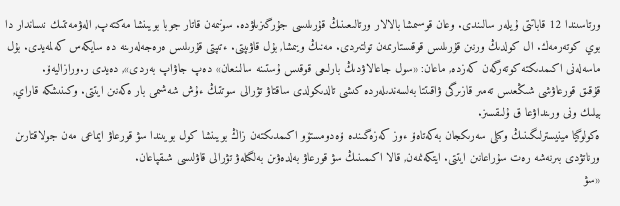ورتاسىندا 12 قاباتتى ۇيلەر سالىندى. وعان قوسىمشا بالالار ورتالىعىنىڭ قۇرىلىسى جۇرگىزىلۋدە. سونىمەن قاتار جوبا بويىنشا مەكتەپ, الەۋمەتتىك نىساندار دا بوي كوتەرمەك. ال كولدىڭ ورنىن قۇرىلىس قوقىستارىمەن تولتىردى. مەنىڭ ويىمشا, بۇل قاۋىپتى. ءتىپتى قۇرىلىس ەرەجەلەرىنە دە سايكەس كەلمەيدى. بۇل ماسەلەنى اكىمدىكتە كوتەرگەن كەزدە, ماعان: «سول جاعالاۋدىڭ بارلىعى قوقىس ۇستىنە سالىنعان» دەپ جاۋاپ بەردى», دەيدى ر.ورازاليەۆ.
قۇقىق قورعاۋشى شىڭعىس تەمىر قازىرگى ۋاقىتتا بەلسەندىلەردە كىشى تالدىكولدى ساقتاۋ تۋرالى سوتتىڭ ءۇش شەشىمى بار ەكەنىن ايتتى. وكىنىشكە قاراي, بيلىك ونى ورىنداۋعا ق ۇلىقسىز.
ەكولوگيا مينيسترلىگىنىڭ وكىلى سەرىكجان بەكەتاەۆ ءوز كەزەگىندە ۆەدومستۆو اكىمدىكتەن زاڭ بويىنشا كول بويىندا سۋ قورعاۋ ايماعى مەن جولاقتارىن ورناتۋدى بىرنەشە رەت سۇراعانىن ايتتى. ايتكەنمەن, قالا اكىمىنىڭ سۋ قورعاۋ بەلدەۋىن بەلگىلەۋ تۋرالى قاۋلىسى شىقپاعان.
«سۋ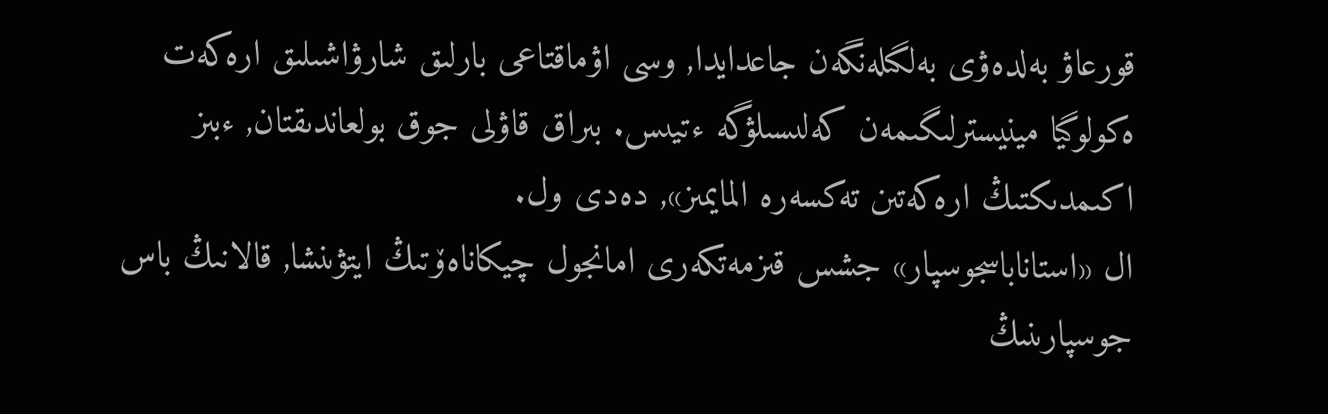قورعاۋ بەلدەۋى بەلگىلەنگەن جاعدايدا, وسى اۋماقتاعى بارلىق شارۋاشىلىق ارەكەت ەكولوگيا مينيسترلىگىمەن كەلىسىلۋگە ءتيىس. بىراق قاۋلى جوق بولعاندىقتان, ءبىز اكىمدىكتىڭ ارەكەتىن تەكسەرە المايمىز», دەدى ول.
ال «استاناباسجوسپار» جشس قىزمەتكەرى امانجول چيكاناەۆتىڭ ايتۋىنشا, قالانىڭ باس جوسپارىنىڭ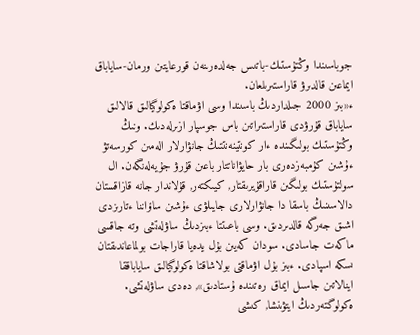جوباسىندا وڭتۇستىك-باتىس جەلدەرىنەن قورعايتىن ورمان-ساياباق ايماعىن قالدىرۋ قاراستىرىلعان.
ء«بىز 2000 جىلداردىڭ باسىندا وسى اۋماقتا ەكولوگيالىق قالالىق ساياباق قۇرۋدى قاراستىراتىن باس جوسپار ازىرلەدىك. ونىڭ وڭتۇستىك بولىگىندە ءار كونتينەنتتىڭ جانۋارلار الەمىن كورسەتۋ ءۇشىن كۇمبەزدەرى بار حايۋاناتتار باعىن قۇرۋ جۇيەلەنگەن. ال سولتۇستىك بولىگىن قاراقۇيرىقتار, كيىكتەر, قۇلاندار جانە قازاقستان دالاسىنىڭ باسقا دا جانۋارلارى جايىلۋى ءۇشىن ساۆاننا ءتارىزدى اشىق جەرگە قالدىردىق. وسى باعىتتا ءبىزدىڭ ساۋلەتشى وتە جاقسى ماكەت جاسادى. سودان كەيىن بۇل يدەيا قاراجات بولماعاندىقتان ىسكە اسپادى. ءبىز بۇل اۋماقتى بولاشاقتا ەكولوگيالىق ساياباققا اينالاتىن جاسىل ايماق رەتىندە ۇستادىق», دەدى ساۋلەتشى.
ەكولوگتەردىڭ ايتۋىنشا, كىشى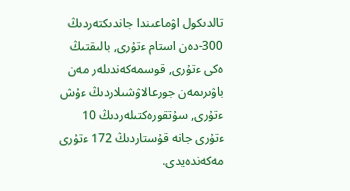تالدىكول اۋماعىندا جاندىكتەردىڭ 300-دەن استام ءتۇرى, بالىقتىڭ ەكى ءتۇرى, قوسمەكەندىلەر مەن باۋىرىمەن جورعالاۋشىلاردىڭ ءۇش ءتۇرى, سۇتقورەكتىلەردىڭ 10 ءتۇرى جانە قۇستاردىڭ 172 ءتۇرى مەكەندەيدى.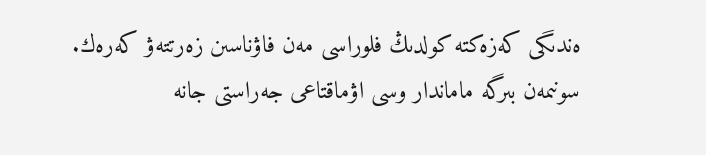ەندىگى كەزەكتە كولدىڭ فلوراسى مەن فاۋناسىن زەرتتەۋ كەرەك. سونىمەن بىرگە ماماندار وسى اۋماقتاعى جەراستى جانە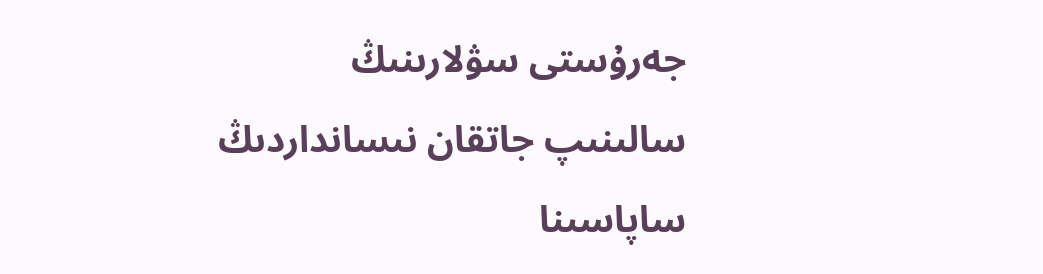جەرۇستى سۋلارىنىڭ سالىنىپ جاتقان نىسانداردىڭ ساپاسىنا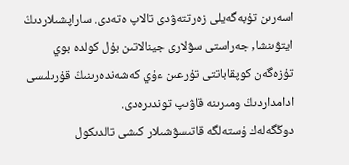اسەرىن تۇبەگەيلى زەرتتەۋدى تالاپ ەتەدى. ساراپشىلاردىڭ ايتۋىنشا, جەراستى سۋلارى جينالاتىن بۇل كولدە بوي تۇزەگەن كوپقاباتتى تۇرعىن ءۇي كەشەندەرىنىڭ قۇرىلىسى ادامداردىڭ ومىرىنە قاۋىپ توندىرەدى.
دوڭگەلەك ۇستەلگە قاتىسۋشىلار كىشى تالدىكول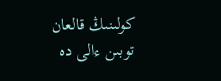كولىنىڭ قالعان توبىن ءالى دە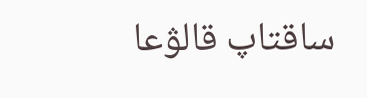ساقتاپ قالۋعا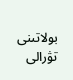بولاتىنى تۋرالى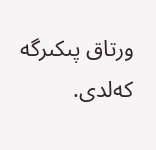ورتاق پىكىرگە كەلدى.